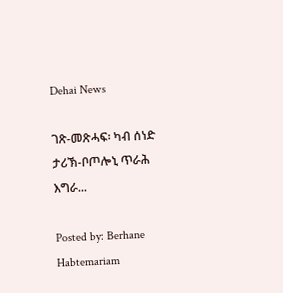Dehai News

ገጽ-መጽሓፍ፡ ካብ ሰነድ ታሪኽ-ቦጦሎኒ ጥራሕ እግራ...

Posted by: Berhane Habtemariam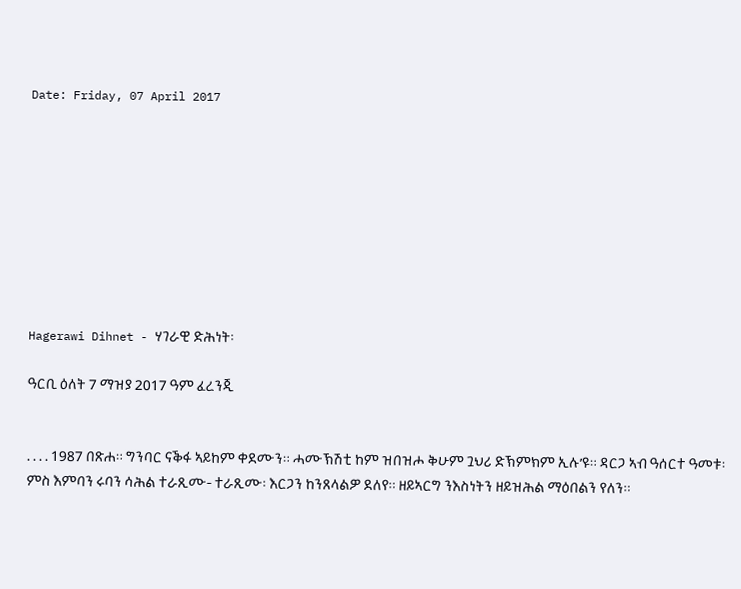Date: Friday, 07 April 2017









Hagerawi Dihnet - ሃገራዊ ድሕነት፡

ዓርቢ ዕለት 7 ማዝያ 2017 ዓም ፈረንጂ


. . . . 1987 በጽሐ። ግንባር ናቕፋ ኣይከም ቀደሙን። ሓሙኽሽቲ ከም ዝበዝሖ ቅሁም ጓህሪ ድኽምክም ኢሉ’ዩ። ዳርጋ ኣብ ዓሰርተ ዓመቱ፡ ምስ እምባን ሩባን ሳሕል ተራጺሙ- ተራጺሙ፡ እርጋን ከንጸላልዎ ደለየ። ዘይኣርግ ንእስነትን ዘይዝሕል ማዕበልን የለን።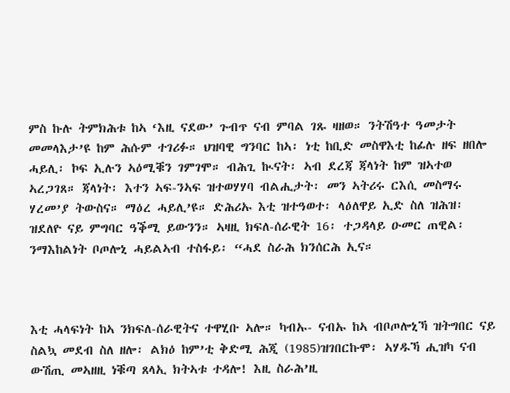ምስ ኩሉ ትምክሕቱ ከኣ ‘እዚ ናደው’ ጉብጥ ናብ ምባል ገጹ ዛዘወ። ንትሽዓተ ዓመታት መመላእታ’ዩ ከም ሕሱም ተገሪፉ። ህዝባዊ ግንባር ከኣ፡ ነቲ ከቢድ መስዋእቲ ከፊሉ ዘፍ ዘበሎ ሓይሊ፡ ኮፍ ኢሉን ኣዕሚቑን ገምገሞ። ብሕጊ ኲናት፡ ኣብ ደረጃ ጃላነት ከም ዝኣተወ ኣረጋገጸ። ጃላነት፡ እተን ኣፍ-ንኣፍ ዝተወሃሃባ ብልሒታት፡ መን ኣትሪሩ ርእሲ መስማሩ ሃረመ’ያ ትውስና። ማዕረ ሓይሊ’ዩ። ድሕሪኡ እቲ ዝተዓወተ፡ ላዕለዋይ ኢድ ስለ ዝሕዝ፡ ዝደለዮ ናይ ምግባር ዓቕሚ ይውንን። ኣዛዚ ክፍለ-ሰራዊት 16፡ ተጋዳላይ ዑመር ጠዊል፡ ንማእከልነት ቦጦሎኒ ሓይልኣብ ተስፋይ፡ “ሓደ ስራሕ ክንሰርሕ ኢና።



እቲ ሓላፍነት ከኣ ንክፍለ-ሰራዊትና ተዋሂቡ ኣሎ። ካብኡ- ናብኡ ከኣ ብቦጦሎኒኻ ዝትግበር ናይ ስልኳ መደብ ስለ ዘሎ፡ ልክዕ ከም’ቲ ቅድሚ ሕጂ (1985)ዝገበርኩሞ፡ ኣሃዱኻ ሒዝካ ናብ ውሽጢ መኣዘዚ ነቑጣ ጸላኢ ክትኣቱ ተዳሎ! እዚ ስራሕ’ዚ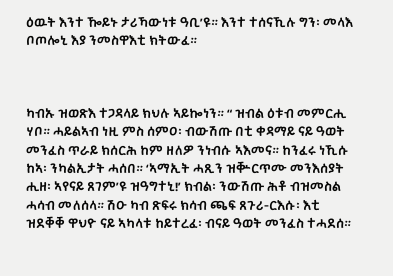ዕዉት እንተ ዀይኑ ታሪኻውነቱ ዓቢ’ዩ። እንተ ተሰናኺሉ ግን፡ መላእ ቦጦሎኒ እያ ንመስዋእቲ ክትውፈ።



ካብኡ ዝወጽእ ተጋዳላይ ክህሉ ኣይኰነን። “ ዝብል ዕቱብ መምርሒ ሃቦ። ሓይልኣብ ነዚ ምስ ሰምዐ፡ ብውሽጡ በቲ ቀዳማይ ናይ ዓወት መንፈስ ጥራይ ክሰርሕ ከም ዘለዎ ንነብሱ ኣእመና። ከንፈሩ ነኺሱ ከኣ፡ ንካልኢታት ሓሰበ። ‘ኣማኢት ሓጺን ዝቝርጥሙ መንእሰያት ሒዘ፡ ኣየናይ ጸገም’ዩ ዝዓግተኒ!’ ክብል፡ ንውሽጡ ሕቶ ብዝመስል ሓሳብ መለሰላ። ሽዑ ካብ ጽፍሩ ክሳብ ጫፍ ጸጉሪ-ርእሱ፡ እቲ ዝደቐቐ ዋህዮ ናይ ኣካላቱ ከይተረፈ፡ ብናይ ዓወት መንፈስ ተሓደሰ።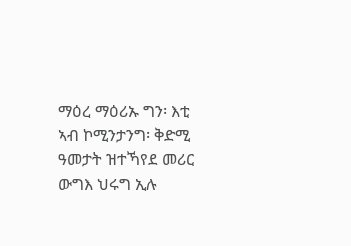ማዕረ ማዕሪኡ ግን፡ እቲ ኣብ ኮሚንታንግ፡ ቅድሚ ዓመታት ዝተኻየደ መሪር ውግእ ህሩግ ኢሉ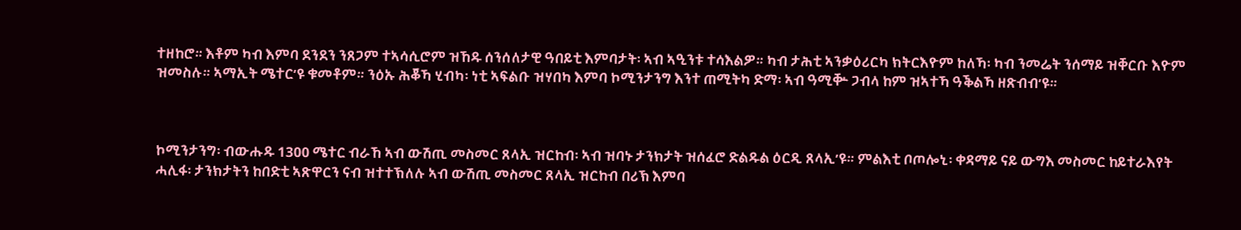ተዘከሮ። እቶም ካብ እምባ ደንደን ንጸጋም ተኣሳሲሮም ዝኸዱ ሰንሰለታዊ ዓበይቲ እምባታት፡ ኣብ ኣዒንቱ ተሳእልዎ። ካብ ታሕቲ ኣንቃዕሪርካ ክትርእዮም ከለኻ፡ ካብ ንመሬት ንሰማይ ዝቐርቡ እዮም ዝመስሉ። ኣማኢት ሜተር’ዩ ቁመቶም። ንዕኡ ሕቖኻ ሂብካ፡ ነቲ ኣፍልቡ ዝሃበካ እምባ ኮሚንታንግ እንተ ጠሚትካ ድማ፡ ኣብ ዓሚቝ ጋብላ ከም ዝኣተኻ ዓቕልኻ ዘጽብብ’ዩ።



ኮሚንታንግ፡ ብውሑዱ 1300 ሜተር ብራኸ ኣብ ውሽጢ መስመር ጸላኢ ዝርከብ፡ ኣብ ዝባኑ ታንክታት ዝሰፈሮ ድልዱል ዕርዲ ጸላኢ’ዩ። ምልእቲ ቦጦሎኒ፡ ቀዳማይ ናይ ውግእ መስመር ከይተራእየት ሓሊፋ፡ ታንክታትን ከበድቲ ኣጽዋርን ናብ ዝተተኽለሉ ኣብ ውሽጢ መስመር ጸላኢ ዝርከብ በሪኽ እምባ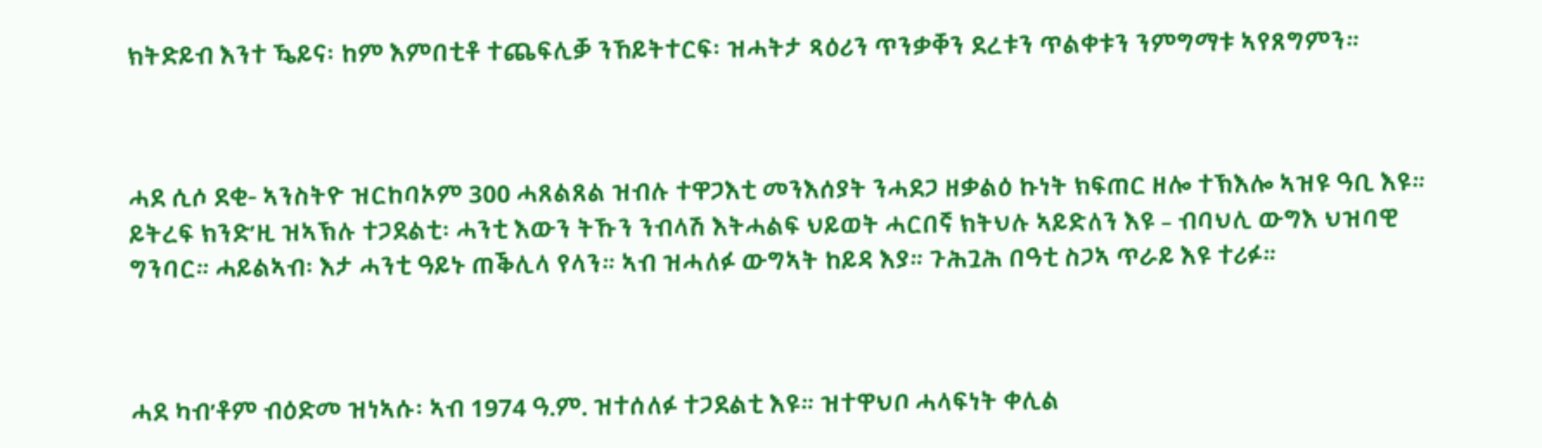ክትድይብ እንተ ዄይና፡ ከም እምበቲቶ ተጨፍሊቓ ንኸይትተርፍ፡ ዝሓትታ ጻዕሪን ጥንቃቐን ደረቱን ጥልቀቱን ንምግማቱ ኣየጸግምን።



ሓደ ሲሶ ደቂ- ኣንስትዮ ዝርከባኦም 300 ሓጸልጸል ዝብሉ ተዋጋእቲ መንእሰያት ንሓደጋ ዘቃልዕ ኩነት ክፍጠር ዘሎ ተኽእሎ ኣዝዩ ዓቢ እዩ። ይትረፍ ክንድ’ዚ ዝኣኽሉ ተጋደልቲ፡ ሓንቲ እውን ትኹን ንብላሽ እትሓልፍ ህይወት ሓርበኛ ክትህሉ ኣይድለን እዩ – ብባህሊ ውግእ ህዝባዊ ግንባር። ሓይልኣብ፡ እታ ሓንቲ ዓይኑ ጠቕሊላ የላን። ኣብ ዝሓለፉ ውግኣት ከይዳ እያ። ጉሕጓሕ በዓቲ ስጋኣ ጥራይ እዩ ተሪፉ።



ሓደ ካብ’ቶም ብዕድመ ዝነኣሱ፡ ኣብ 1974 ዓ.ም. ዝተሰለፉ ተጋደልቲ እዩ። ዝተዋህቦ ሓላፍነት ቀሊል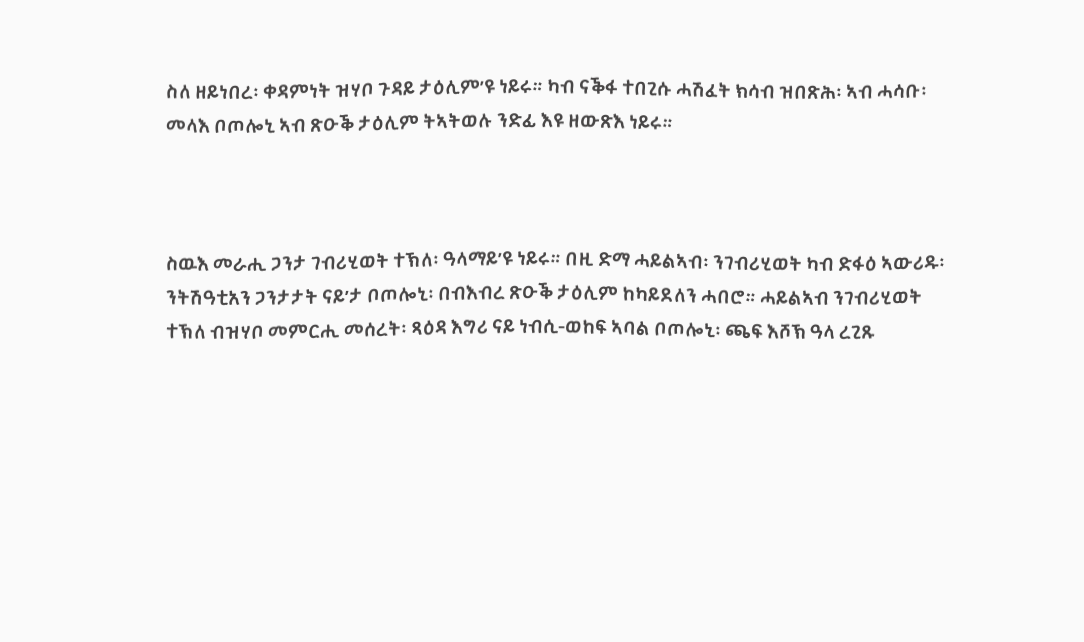ስለ ዘይነበረ፡ ቀዳምነት ዝሃቦ ጉዳይ ታዕሊም’ዩ ነይሩ። ካብ ናቕፋ ተበጊሱ ሓሽፈት ክሳብ ዝበጽሕ፡ ኣብ ሓሳቡ፡ መላእ ቦጦሎኒ ኣብ ጽዑቕ ታዕሊም ትኣትወሉ ንድፊ እዩ ዘውጽእ ነይሩ።



ስዉእ መራሒ ጋንታ ገብሪሂወት ተኽለ፡ ዓላማይ’ዩ ነይሩ። በዚ ድማ ሓይልኣብ፡ ንገብሪሂወት ካብ ድፋዕ ኣውሪዱ፡ ንትሽዓቲአን ጋንታታት ናይ’ታ ቦጦሎኒ፡ በብእብረ ጽዑቕ ታዕሊም ከካይደለን ሓበሮ። ሓይልኣብ ንገብሪሂወት ተኽለ ብዝሃቦ መምርሒ መሰረት፡ ጻዕዳ እግሪ ናይ ነብሲ-ወከፍ ኣባል ቦጦሎኒ፡ ጫፍ እሾኽ ዓላ ረጊጹ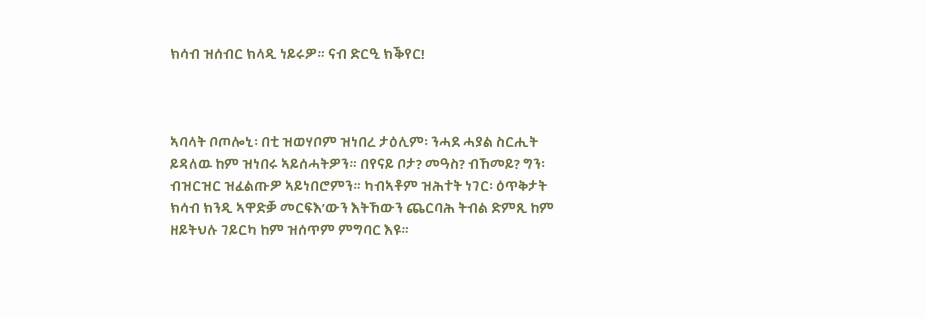ክሳብ ዝሰብር ክላዲ ነይሩዎ። ናብ ድርዒ ክቕየር!



ኣባላት ቦጦሎኒ፡ በቲ ዝወሃቦም ዝነበረ ታዕሊም፡ ንሓደ ሓያል ስርሒት ይዳለዉ ከም ዝነበሩ ኣይሰሓትዎን። በየናይ ቦታ? መዓስ? ብኸመይ? ግን፡ ብዝርዝር ዝፈልጡዎ ኣይነበሮምን። ካብኣቶም ዝሕተት ነገር፡ ዕጥቅታት ክሳብ ክንዲ ኣዋድቓ መርፍእ’ውን እትኸውን ጨርባሕ ትብል ድምጺ ከም ዘይትህሉ ገይርካ ከም ዝሰጥም ምግባር እዩ።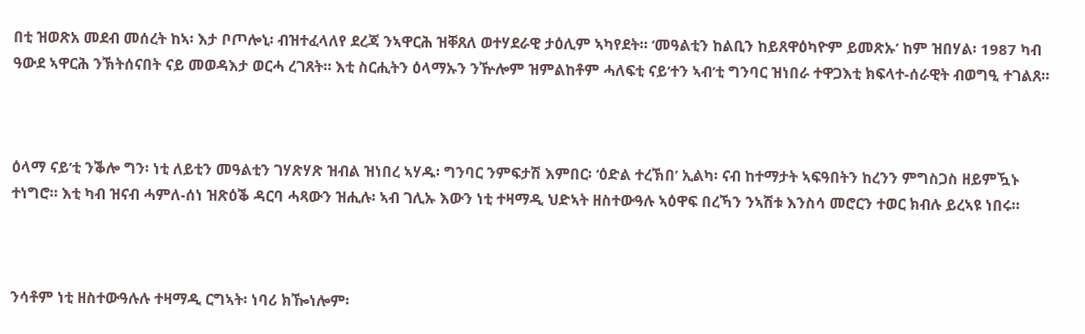በቲ ዝወጽአ መደብ መሰረት ከኣ፡ እታ ቦጦሎኒ፡ ብዝተፈላለየ ደረጃ ንኣዋርሕ ዝቐጸለ ወተሃደራዊ ታዕሊም ኣካየደት። ‘መዓልቲን ከልቢን ከይጸዋዕካዮም ይመጽኡ’ ከም ዝበሃል፡ 1987 ካብ ዓውደ ኣዋርሕ ንኽትሰናበት ናይ መወዳእታ ወርሓ ረገጸት። እቲ ስርሒትን ዕላማኡን ንዅሎም ዝምልከቶም ሓለፍቲ ናይ’ተን ኣብ’ቲ ግንባር ዝነበራ ተዋጋእቲ ክፍላተ-ሰራዊት ብወግዒ ተገልጸ።



ዕላማ ናይ’ቲ ንቕሎ ግን፡ ነቲ ለይቲን መዓልቲን ገሃጽሃጽ ዝብል ዝነበረ ኣሃዱ፡ ግንባር ንምፍታሽ እምበር፡ ‘ዕድል ተረኽበ’ ኢልካ፡ ናብ ከተማታት ኣፍዓበትን ከረንን ምግስጋስ ዘይምዃኑ ተነግሮ። እቲ ካብ ዝናብ ሓምለ-ሰነ ዝጽዕቕ ዳርባ ሓጻውን ዝሒሉ፡ ኣብ ገሊኡ እውን ነቲ ተዛማዲ ህድኣት ዘስተውዓሉ ኣዕዋፍ በረኻን ንኣሽቱ እንስሳ መሮርን ተወር ክብሉ ይረኣዩ ነበሩ።



ንሳቶም ነቲ ዘስተውዓሉሉ ተዛማዲ ርግኣት፡ ነባሪ ክዀነሎም፡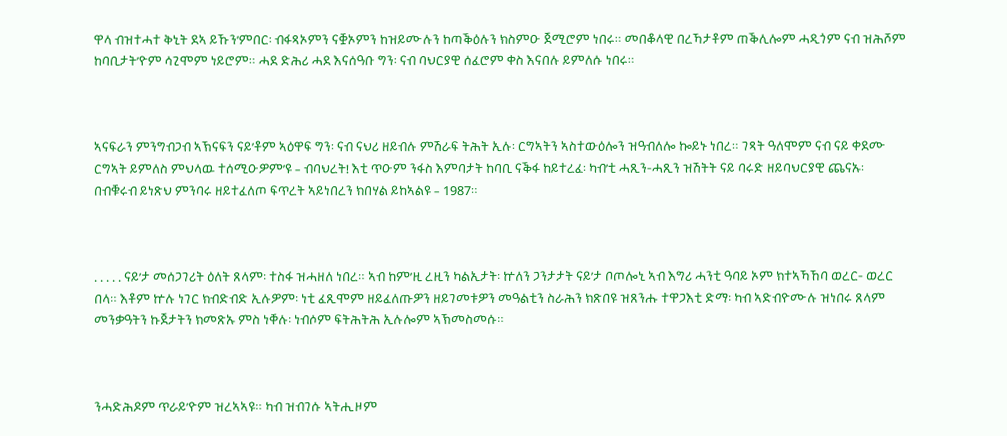ዋላ ብዝተሓተ ቅኒት ደኣ ይኹን’ምበር፡ ብፋጻኦምን ናቛኦምን ከዝይሙሉን ከጣቕዕሉን ክስምዑ ጀሚሮም ነበሩ። መበቆላዊ በረኻታቶም ጠቕሊሎም ሓዲጎም ናብ ዝሕሾም ከባቢታት’ዮም ሳጊሞም ነይሮም። ሓደ ድሕሪ ሓደ እናሰዓቡ ግን፡ ናብ ባህርያዊ ሰፈሮም ቀስ እናበሉ ይምለሱ ነበሩ።



ኣናፍራን ምንግብጋብ ኣኽናፍን ናይ’ቶም ኣዕዋፍ ግን፡ ናብ ናህሪ ዘይብሉ ምሽራፍ ትሕት ኢሉ፡ ርግኣትን ኣስተውዕሎን ዝዓብለሎ ኰይኑ ነበረ። ገጻት ዓለሞም ናብ ናይ ቀደሙ ርግኣት ይምለስ ምህላዉ ተሰሚዑዎም’ዩ – ብባህረት! እቲ ጥዑም ንፋስ እምባታት ከባቢ ናቕፋ ከይተረፈ፡ ካብ’ቲ ሓጺን-ሓጺን ዝሽትት ናይ ባሩድ ዘይባህርያዊ ጨናኡ፡ በብቑሩብ ይነጽህ ምንባሩ ዘይተፈለጦ ፍጥረት ኣይነበረን ክበሃል ይከኣልዩ – 1987።



. . . . . ናይ’ታ መሰጋገሪት ዕለት ጸላም፡ ተስፋ ዝሓዘለ ነበረ። ኣብ ከም’ዚ ረዚን ካልኢታት፡ ኵለን ጋንታታት ናይ’ታ ቦጦሎኒ ኣብ እግሪ ሓንቲ ዓባይ ኦም ክተኣኻኸባ ወረር- ወረር በላ። እቶም ኵሉ ነገር ክብድብድ ኢሉዎም፡ ነቲ ፈጺሞም ዘይፈለጡዎን ዘይገመቱዎን መዓልቲን ስራሕን ክጽበዩ ዝጸንሑ ተዋጋእቲ ድማ፡ ካብ ኣድብዮሙሉ ዝነበሩ ጸላም መንቃዓትን ኩጀታትን ክመጽኡ ምስ ነቐሉ፡ ነብሶም ፍትሕትሕ ኢሉሎም ኣኽመስመሱ።



ንሓድሕዶም ጥራይ’ዮም ዝረኣኣዩ። ካብ ዝብገሱ ኣትሒዞም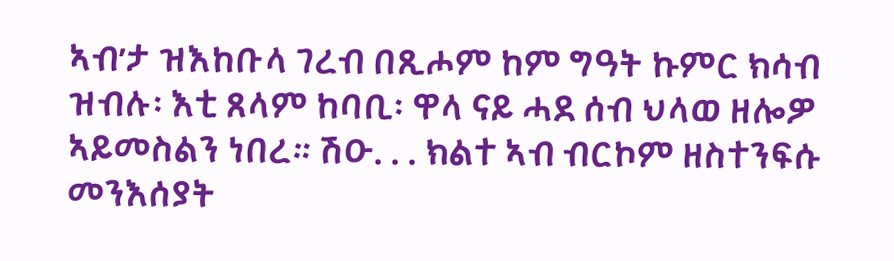ኣብ’ታ ዝእከቡላ ገረብ በጺሖም ከም ግዓት ኩምር ክሳብ ዝብሉ፡ እቲ ጸላም ከባቢ፡ ዋላ ናይ ሓደ ሰብ ህላወ ዘሎዎ ኣይመስልን ነበረ። ሽዑ. . . ክልተ ኣብ ብርኮም ዘስተንፍሱ መንእሰያት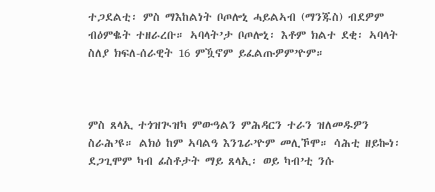ተጋደልቲ፡ ምስ ማእከልነት ቦጦሎኒ ሓይልኣብ (ማንጁስ) ብደዎም ብዕምቈት ተዘራረቡ። ኣባላት’ታ ቦጦሎኒ፡ እቶም ክልተ ደቂ፡ ኣባላት ስለያ ክፍለ-ሰራዊት 16 ምዃኖም ይፈልጡዎም’ዮም።



ምስ ጸላኢ ተጎዝጒዝካ ምውዓልን ምሕዳርን ተራን ዝለመዱዎን ስራሕ’ዩ። ልክዕ ከም ኣባልዓ እንጌራ’ዮም መሊኾሞ። ሳሕቲ ዘይኰነ፡ ደጋጊሞም ካብ ፊስቶታት ማይ ጸላኢ፡ ወይ ካብ’ቲ ንሱ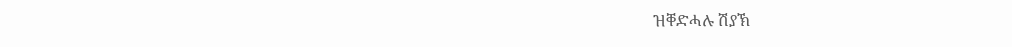ዝቐድሓሉ ሽያኽ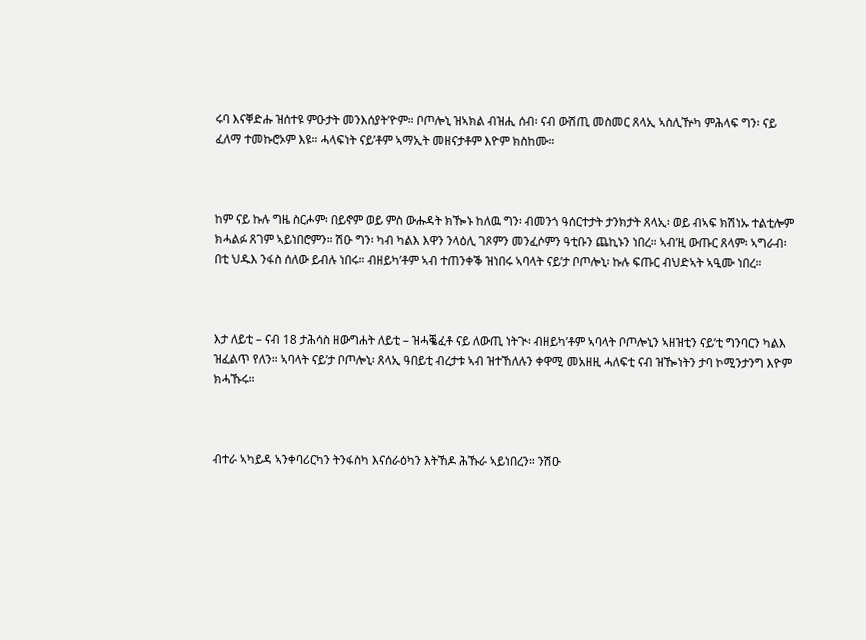ሩባ እናቐድሑ ዝሰተዩ ምዑታት መንእሰያት’ዮም። ቦጦሎኒ ዝኣክል ብዝሒ ሰብ፡ ናብ ውሽጢ መስመር ጸላኢ ኣስሊዅካ ምሕላፍ ግን፡ ናይ ፈለማ ተመኩሮኦም እዩ። ሓላፍነት ናይ’ቶም ኣማኢት መዘናታቶም እዮም ክስከሙ።



ከም ናይ ኩሉ ግዜ ስርሖም፡ በይኖም ወይ ምስ ውሑዳት ክዀኑ ከለዉ ግን፡ ብመንጎ ዓሰርተታት ታንክታት ጸላኢ፡ ወይ ብኣፍ ክሽነኡ ተልቲሎም ክሓልፉ ጸገም ኣይነበሮምን። ሽዑ ግን፡ ካብ ካልእ እዋን ንላዕሊ ገጾምን መንፈሶምን ዓቲቡን ጨኪኑን ነበረ። ኣብ’ዚ ውጡር ጸላም፡ ኣግራብ፡ በቲ ህዱእ ንፋስ ሰለው ይብሉ ነበሩ። ብዘይካ’ቶም ኣብ ተጠንቀቕ ዝነበሩ ኣባላት ናይ’ታ ቦጦሎኒ፡ ኩሉ ፍጡር ብህድኣት ኣዒሙ ነበረ።



እታ ለይቲ – ናብ 18 ታሕሳስ ዘውግሐት ለይቲ – ዝሓቘፈቶ ናይ ለውጢ ነትጒ፡ ብዘይካ’ቶም ኣባላት ቦጦሎኒን ኣዘዝቲን ናይ’ቲ ግንባርን ካልእ ዝፈልጥ የለን። ኣባላት ናይ’ታ ቦጦሎኒ፡ ጸላኢ ዓበይቲ ብረታቱ ኣብ ዝተኸለሉን ቀዋሚ መአዘዚ ሓለፍቲ ናብ ዝዀነትን ታባ ኮሚንታንግ እዮም ክሓኹሩ።



ብተራ ኣካይዳ ኣንቀባሪርካን ትንፋስካ እናሰራዕካን እትኸዶ ሕኹራ ኣይነበረን። ንሽዑ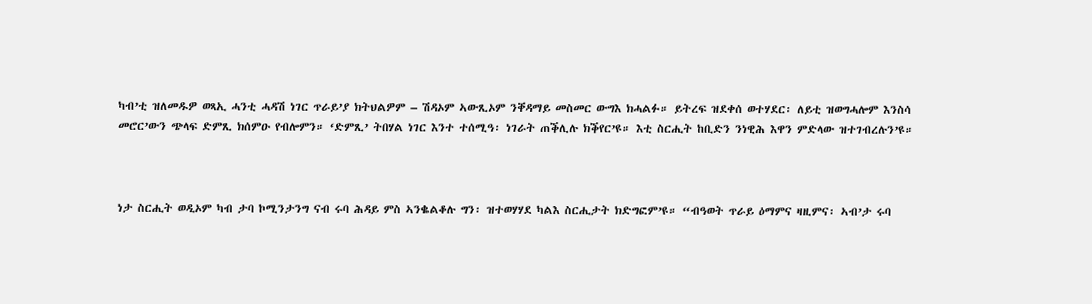ካብ’ቲ ዝለመዱዎ ወጻኢ ሓንቲ ሓዳሽ ነገር ጥራይ’ያ ክትህልዎም – ሽዳኦም ኣውጺኦም ንቐዳማይ መስመር ውግእ ክሓልፉ። ይትረፍ ዝደቀሰ ወተሃደር፡ ለይቲ ዝወግሓሎም እንስሳ መሮር’ውን ጭላፍ ድምጺ ክሰምዑ የብሎምን። ‘ድምጺ’ ትበሃል ነገር እንተ ተሰሚዓ፡ ነገራት ጠቕሊሉ ክቕየር’ዩ። እቲ ስርሒት ከቢድን ንነዊሕ እዋን ምድላው ዝተገብረሉን’ዩ።



ነታ ስርሒት ወዲኦም ካብ ታባ ኮሚንታንግ ናብ ሩባ ሕዳይ ምስ ኣንቈልቆሉ ግን፡ ዝተወሃሃደ ካልእ ስርሒታት ክድግፎም’ዩ። “ብዓወት ጥራይ ዕማምና ዛዚምና፡ ኣብ’ታ ሩባ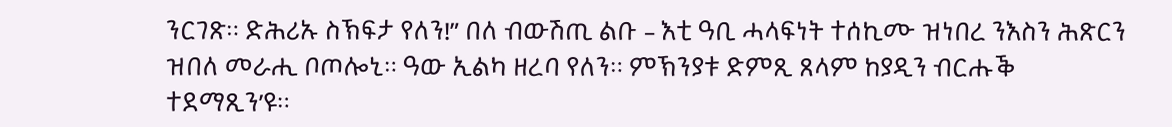ንርገጽ። ድሕሪኡ ስኽፍታ የለን!” በለ ብውሽጢ ልቡ – እቲ ዓቢ ሓላፍነት ተሰኪሙ ዝነበረ ንእስን ሕጽርን ዝበለ መራሒ ቦጦሎኒ። ዓው ኢልካ ዘረባ የለን። ምኽንያቱ ድምጺ ጸላም ከያዲን ብርሑቕ ተደማጺን’ዩ።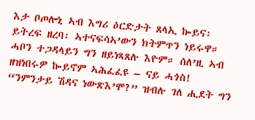እታ ቦጦሎኒ ኣብ እግሪ ዕርድታት ጸላኢ ኰይና፡ ይትረፍ ዘረባ፡ ኣተናፍሳኣ’ውን ክትምጥን ነይሩዋ። ሓቦን ተጋዳላይን ግን ዘይነጻጸሉ እዮም። ሰለ’ዚ ኣብ ዘዝነበሩዎ ኰይኖም ኣሕፈፈዩ – ናይ ሓጎስ! “ንምንታይ ሽዳና ነውጽእ’ሞ?” ዝብሉ ገለ ሒደት ግን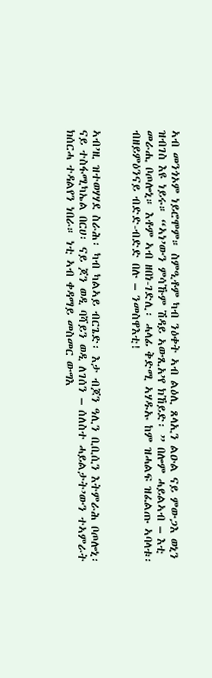ኣብ መንጎኦም ነይሮሞም። ስምዒቶም ካብ ንዕቀት ኣብ ልዕሊ ጸላኢን ልዑል ናይ ምውጋእ ወኒን ዝብገስ እዩ ነይሩ። “ኣነ’ውን ምሳኹም ሽዳይ ኣውጺአ’የ ክኸይድ፡ ” በሎም ሓይልኣብ – እቲ መራሒ ቦጦሎኒ። እቶም ኣብ ዘበነ-ገድሊ፡ ሓላፊ ቅድሚ ኣሃዱኡ ከም ዝሓልፍ ዝፈልጡ ኣባላቱ፡ ብዘይምዕንናይ ብድድ-ብድድ በሉ – ንመስዋእቲ!


ኣብ’ዚ ዝተወሃሃደ ስራሕ፡ ካብ ካልኣይ ብርጌድ፡ እታ ብጆን ዓሊን ቢቢሲን እትምራሕ ቦጦሎኒ፡ ናይ ተስፋሚካኤል በርሀ፡ ናይ ጆን ወዲ ባሻይን ወዲ ለገሰን – ሰለስተ ሓይልታት’ውን ተኣምራት ክሰርሓ ተዳልየን ነበራ። ነቲ ኣብ ቀዳማይ መስመር ውግእ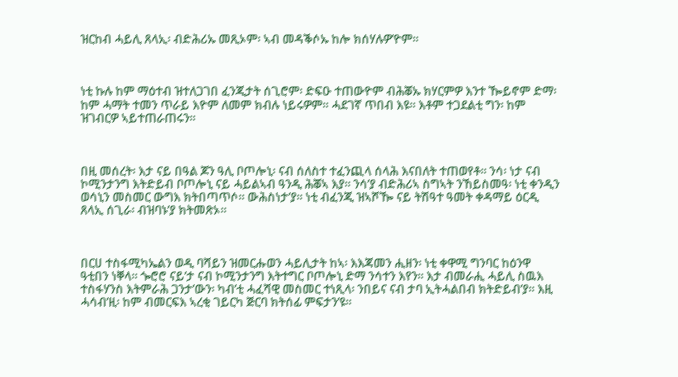ዝርከብ ሓይሊ ጸላኢ፡ ብድሕሪኡ መጺኦም፡ ኣብ መዳቕሶኡ ከሎ ክሰሃሉዎ’ዮም።



ነቲ ኩሉ ከም ማዕተብ ዝተለጋገበ ፈንጂታት ሰጊሮም፡ ድፍዑ ተጠውዮም ብሕቖኡ ክሃርምዎ እንተ ዀይኖም ድማ፡ ከም ሓማት ተመን ጥራይ እዮም ለመም ክብሉ ነይሩዎም። ሓደገኛ ጥበብ እዩ። እቶም ተጋደልቲ ግን፡ ከም ዝገብርዎ ኣይተጠራጠሩን።



በዚ መሰረት፡ እታ ናይ በዓል ጆን ዓሊ ቦጦሎኒ፡ ናብ ሰለስተ ተፈንጪላ ሰላሕ እናበለት ተጠወየቶ። ንሳ፡ ነታ ናብ ኮሚንታንግ እትድይብ ቦጦሎኒ ናይ ሓይልኣብ ዓንዲ ሕቖኣ እያ። ንሳ’ያ ብድሕሪኣ ስግኣት ንኸይስመዓ፡ ነቲ ቀንዲን ወሳኒን መስመር ውግእ ክትበጣጥሶ። ውሕስነታ’ያ። ነቲ ብፈንጂ ዝኣሾዀ ናይ ትሽዓተ ዓመት ቀዳማይ ዕርዲ ጸላኢ ሰጊራ፡ ብዝባኑ’ያ ክትመጽኦ።



በርሀ ተስፋሚካኤልን ወዲ ባሻይን ዝመርሑወን ሓይሊታት ከኣ፡ እእጃመን ሒዘን፡ ነቲ ቀዋሚ ግንባር ከዕንዋ ዓቲበን ነቐላ። ጐሮሮ ናይ’ታ ናብ ኮሚንታንግ እትተግር ቦጦሎኒ ድማ ንሳተን እየን። እታ ብመራሒ ሓይሊ ስዉእ ተስፋሃንስ እትምራሕ ጋንታ’ውን፡ ካብ’ቲ ሓፈሻዊ መስመር ተነጺላ፡ ንበይና ናብ ታባ ኢትሓልበብ ክትድይብ’ያ። እዚ ሓሳብ’ዚ፡ ከም ብመርፍእ ኣረቂ ገይርካ ጅርባ ክትሰፊ ምፍታን’ዩ።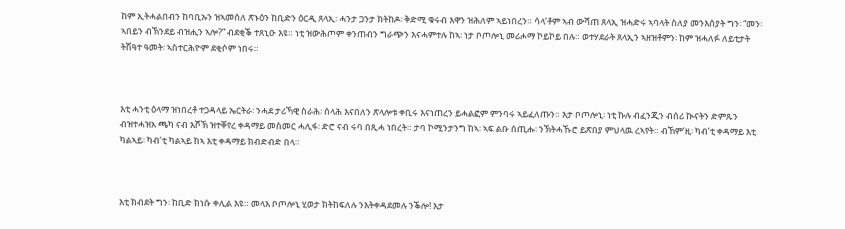ከም ኢትሓልበብን ከባቢኡን ዝኣመሰለ ጽኑዕን ከቢድን ዕርዲ ጸላኢ፡ ሓንታ ጋንታ ክትከዶ፡ ቅድሚ ቁሩብ እዋን ዝሕለም ኣይነበረን። ሳላ’ቶም ኣብ ውሻጠ ጸላኢ ዝሓድሩ ኣባላት ስለያ መንእሰያት ግን፡ “መን፡ ኣበይን ብኽንደይ ብዝሒን ኣሎ?” ብደቂቕ ተጸኒዑ እዩ። ነቲ ዝውሕጦም ቀንጠብን ግራጭን እናሓምተሉ ከኣ፡ ነታ ቦጦሎኒ መሪሖማ ኮይኮይ በሉ። ወተሃደራት ጸላኢን ኣዘዝቶምን፡ ከም ዝሓለፉ ለይቲታት ትሽዓተ ዓመት፡ ኣስተርሕዮም ደቂሶም ነበሩ።



እቲ ሓንቲ ዕላማ ዝነበረቶ ተጋዳላይ ኤርትራ፡ ንሓደ ታሪኻዊ ስራሕ፡ ሰላሕ እናበለን ጽላሎቱ ቀቢሩ እናነጠረን ይሓልፎም ምንባሩ ኣይፈለጡን። እታ ቦጦሎኒ፡ ነቲ ኩሉ ብፈንጂን ብሰሪ ኲናትን ድምጹን ብዝተሓዝአ ጫካ ናብ እሾኽ ዝተቐየረ ቀዳማይ መስመር ሓሊፋ፡ ድሮ ናብ ሩባ በጺሓ ነበረት። ታባ ኮሚንታንግ ከኣ፡ ኣፍ ልቡ ሰጢሑ፡ ንኽትሓኹሮ ይጽበያ ምህላዉ ረኣየት። ብኸም’ዚ፡ ካብ’ቲ ቀዳማይ እቲ ካልኣይ፡ ካብ’ቲ ካልኣይ ከኣ እቲ ቀዳማይ ክብድብድ በላ።



እቲ ክብደት ግን፡ ከቢድ ክነሱ ቀሊል እዩ። መላእ ቦጦሎኒ ሂወታ ክትከፍለሉ ንእትቀዳደመሉ ንቕሎ! እታ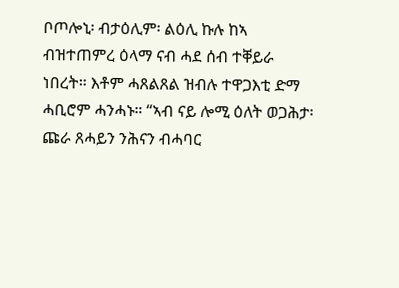ቦጦሎኒ፡ ብታዕሊም፡ ልዕሊ ኩሉ ከኣ ብዝተጠምረ ዕላማ ናብ ሓደ ሰብ ተቐይራ ነበረት። እቶም ሓጸልጸል ዝብሉ ተዋጋእቲ ድማ ሓቢሮም ሓንሓኑ። “ኣብ ናይ ሎሚ ዕለት ወጋሕታ፡ ጩራ ጸሓይን ንሕናን ብሓባር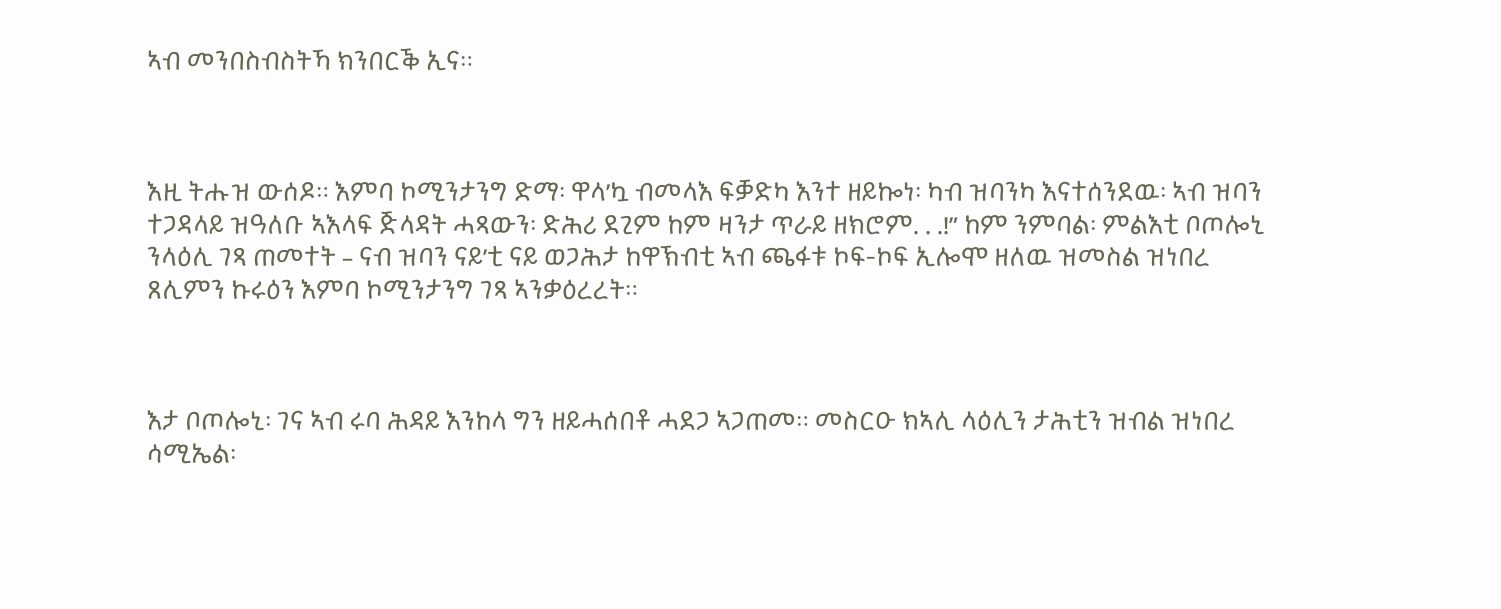ኣብ መንበስብስትኻ ክንበርቕ ኢና።



እዚ ትሑዝ ውሰዶ። እምባ ኮሚንታንግ ድማ፡ ዋላ’ኳ ብመላእ ፍቓድካ እንተ ዘይኰነ፡ ካብ ዝባንካ እናተሰንደዉ፡ ኣብ ዝባን ተጋዳላይ ዝዓለቡ ኣእላፍ ጅላዳት ሓጻውን፡ ድሕሪ ደጊም ከም ዛንታ ጥራይ ዘክሮም. . .!” ከም ንምባል፡ ምልእቲ ቦጦሎኒ ንላዕሊ ገጻ ጠመተት – ናብ ዝባን ናይ’ቲ ናይ ወጋሕታ ከዋኽብቲ ኣብ ጫፋቱ ኮፍ-ኮፍ ኢሎሞ ዘለዉ ዝመስል ዝነበረ ጸሊምን ኩሩዕን እምባ ኮሚንታንግ ገጻ ኣንቃዕረረት።



እታ ቦጦሎኒ፡ ገና ኣብ ሩባ ሕዳይ እንከላ ግን ዘይሓሰበቶ ሓደጋ ኣጋጠመ። መስርዑ ክኣሊ ላዕሊን ታሕቲን ዝብል ዝነበረ ሳሚኤል፡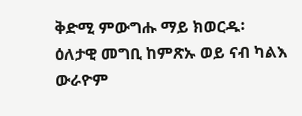ቅድሚ ምውግሑ ማይ ክወርዱ፡ ዕለታዊ መግቢ ከምጽኡ ወይ ናብ ካልእ ውራዮም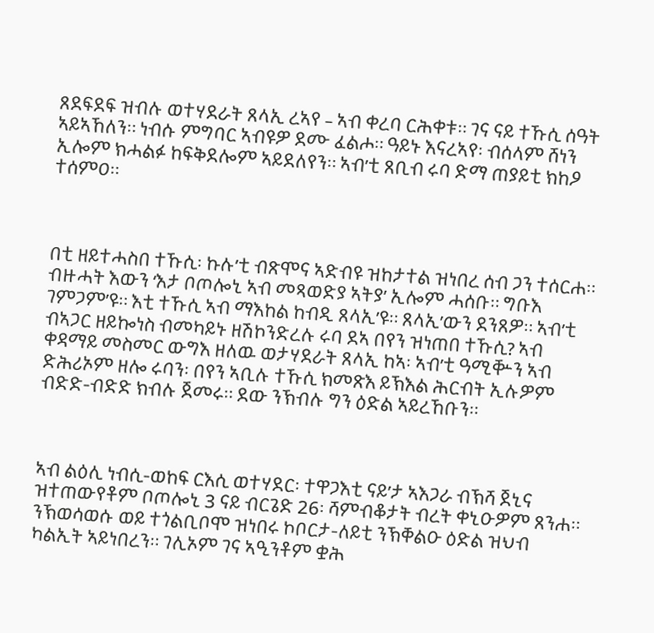ጸደፍደፍ ዝብሉ ወተሃደራት ጸላኢ ረኣየ – ኣብ ቀረባ ርሕቀቱ። ገና ናይ ተኹሲ ሰዓት ኣይኣኸለን። ነብሱ ምግባር ኣብዩዎ ደሙ ፈልሖ። ዓይኑ እናረኣየ፡ ብሰላም ሸነን ኢሎም ክሓልፉ ከፍቅደሎም ኣይደለየን። ኣብ’ቲ ጸቢብ ሩባ ድማ ጠያይቲ ክከዖ ተሰምዐ።



በቲ ዘይተሓስበ ተኹሲ፡ ኩሉ’ቲ ብጽሞና ኣድብዩ ዝከታተል ዝነበረ ሰብ ጋን ተሰርሐ። ብዙሓት እውን ‘እታ ቦጦሎኒ ኣብ መጻወድያ ኣትያ’ ኢሎም ሓሰቡ። ግቡእ ገምጋም’ዩ። እቲ ተኹሲ ኣብ ማእከል ከብዲ ጸላኢ’ዩ። ጸላኢ’ውን ደንጸዎ። ኣብ’ቲ ብኣጋር ዘይኰነስ ብመካይኑ ዘሽኮንድረሉ ሩባ ደኣ በየን ዝነጠበ ተኹሲ? ኣብ ቀዳማይ መስመር ውግእ ዘለዉ ወታሃደራት ጸላኢ ከኣ፡ ኣብ’ቲ ዓሚቝን ኣብ ድሕሪኦም ዘሎ ሩባን፡ በየን ኣቢሉ ተኹሲ ክመጽእ ይኽእል ሕርብት ኢሉዎም ብድድ-ብድድ ክብሉ ጀመሩ። ደው ንኽብሉ ግን ዕድል ኣይረኸቡን።



ኣብ ልዕሊ ነብሲ-ወከፍ ርእሲ ወተሃደር፡ ተዋጋእቲ ናይ’ታ ኣእጋራ ብኽሻ ጀኒና ዝተጠውየቶም ቦጦሎኒ 3 ናይ ብርጌድ 26፡ ሻምብቆታት ብረት ቀኒዑዎም ጸንሐ። ንኽወሳወሱ ወይ ተጎልቢቦሞ ዝነበሩ ኮቦርታ-ለይቲ ንኽቐልዑ ዕድል ዝህብ ካልኢት ኣይነበረን። ገሊኦም ገና ኣዒንቶም ቋሕ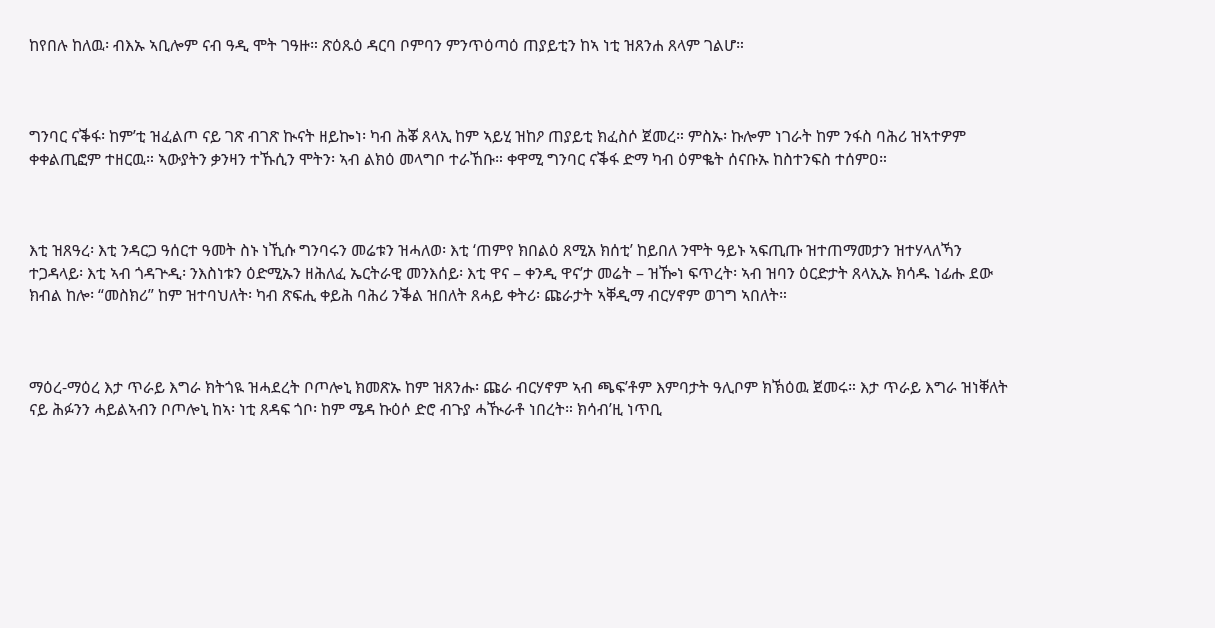ከየበሉ ከለዉ፡ ብእኡ ኣቢሎም ናብ ዓዲ ሞት ገዓዙ። ጽዕጹዕ ዳርባ ቦምባን ምንጥዕጣዕ ጠያይቲን ከኣ ነቲ ዝጸንሐ ጸላም ገልሆ።



ግንባር ናቕፋ፡ ከም’ቲ ዝፈልጦ ናይ ገጽ ብገጽ ኲናት ዘይኰነ፡ ካብ ሕቖ ጸላኢ ከም ኣይሂ ዝከዖ ጠያይቲ ክፈስሶ ጀመረ። ምስኡ፡ ኩሎም ነገራት ከም ንፋስ ባሕሪ ዝኣተዎም ቀቀልጢፎም ተዘርዉ። ኣውያትን ቃንዛን ተኹሲን ሞትን፡ ኣብ ልክዕ መላግቦ ተራኸቡ። ቀዋሚ ግንባር ናቕፋ ድማ ካብ ዕምቈት ሰናቡኡ ከስተንፍስ ተሰምዐ።



እቲ ዝጸዓረ፡ እቲ ንዳርጋ ዓሰርተ ዓመት ስኑ ነኺሱ ግንባሩን መሬቱን ዝሓለወ፡ እቲ ‘ጠምየ ክበልዕ ጸሚአ ክሰቲ’ ከይበለ ንሞት ዓይኑ ኣፍጢጡ ዝተጠማመታን ዝተሃላለኻን ተጋዳላይ፡ እቲ ኣብ ጎዳጕዲ፡ ንእስነቱን ዕድሚኡን ዘሕለፈ ኤርትራዊ መንእሰይ፡ እቲ ዋና – ቀንዲ ዋና’ታ መሬት – ዝዀነ ፍጥረት፡ ኣብ ዝባን ዕርድታት ጸላኢኡ ክሳዱ ነፊሑ ደው ክብል ከሎ፡ “መስክሪ” ከም ዝተባህለት፡ ካብ ጽፍሒ ቀይሕ ባሕሪ ንቕል ዝበለት ጸሓይ ቀትሪ፡ ጩራታት ኣቐዲማ ብርሃኖም ወገግ ኣበለት።



ማዕረ-ማዕረ እታ ጥራይ እግራ ክትጎዪ ዝሓደረት ቦጦሎኒ ክመጽኡ ከም ዝጸንሑ፡ ጩራ ብርሃኖም ኣብ ጫፍ’ቶም እምባታት ዓሊቦም ክኽዕዉ ጀመሩ። እታ ጥራይ እግራ ዝነቐለት ናይ ሕፉንን ሓይልኣብን ቦጦሎኒ ከኣ፡ ነቲ ጸዳፍ ጎቦ፡ ከም ሜዳ ኩዕሶ ድሮ ብጉያ ሓዂራቶ ነበረት። ክሳብ’ዚ ነጥቢ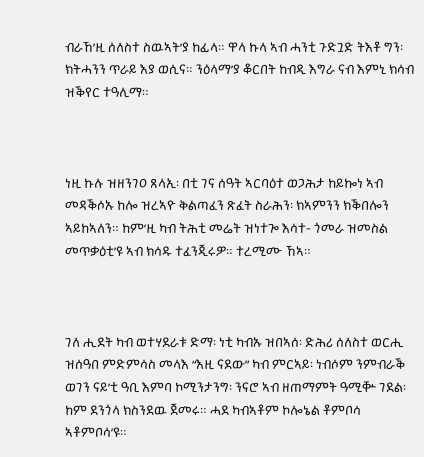ብራኸ’ዚ ሰለስተ ስዉኣት’ያ ከፊላ። ዋላ ኩላ ኣብ ሓንቲ ጉድጓድ ትእቶ ግን፡ ክትሓንን ጥራይ እያ ወሲና። ንዕላማ’ያ ቆርበት ከብዲ እግራ ናብ እምኒ ክሳብ ዝቕየር ተዓሊማ።



ነዚ ኩሉ ዝዘንገዐ ጸላኢ፡ በቲ ገና ሰዓት ኣርባዕተ ወጋሕታ ከይኰነ ኣብ መዳቕሶኡ ከሎ ዝረኣዮ ቅልጣፈን ጽፈት ስራሕን፡ ክኣምንን ክቕበሎን ኣይከኣለን። ከም’ዚ ካብ ትሕቲ መሬት ዝነተጐ እሳተ- ጎመራ ዝመስል መጥቃዕቲ’ዩ ኣብ ክሳዱ ተፈንጂሩዎ። ተረሚሙ ኸኣ።



ገለ ሒደት ካብ ወተሃደራቱ ድማ፡ ነቲ ካብኡ ዝበኣሰ፡ ድሕሪ ሰለስተ ወርሒ ዝሰዓበ ምድምሳስ መላእ “እዚ ናደው” ካብ ምርኣይ፡ ነብሶም ንምብራቕ ወገን ናይ’ቲ ዓቢ እምባ ኮሚንታንግ፡ ንናሮ ኣብ ዘጠማምት ዓሚቝ ገደል፡ ከም ደንጎላ ክስንደዉ ጀመሩ። ሓደ ካብኣቶም ኮሎኔል ቶምቦሳ ኣቶምቦሳ’ዩ።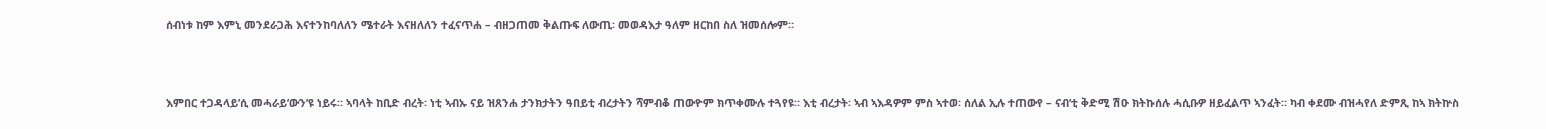ሰብነቱ ከም እምኒ መንደራጋሕ እናተንከባለለን ሜተራት እናዘለለን ተፈናጥሐ – ብዘጋጠመ ቅልጡፍ ለውጢ፡ መወዳእታ ዓለም ዘርከበ ስለ ዝመሰሎም።



እምበር ተጋዳላይ’ሲ መሓራይ’ውን’ዩ ነይሩ። ኣባላት ከቢድ ብረት፡ ነቲ ኣብኡ ናይ ዝጸንሐ ታንክታትን ዓበይቲ ብረታትን ሻምብቆ ጠውዮም ክጥቀሙሉ ተጓየዩ። እቲ ብረታት፡ ኣብ ኣእዳዎም ምስ ኣተወ፡ ሰለል ኢሉ ተጠውየ – ናብ’ቲ ቅድሚ ሽዑ ክትኩሰሉ ሓሲቡዎ ዘይፈልጥ ኣንፈት። ካብ ቀደሙ ብዝሓየለ ድምጺ ከኣ ክትኵስ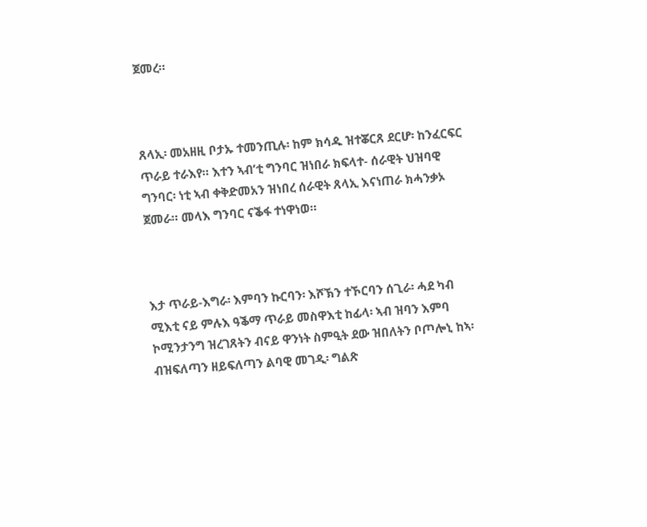ጀመረ።



ጸላኢ፡ መአዘዚ ቦታኡ ተመንጢሉ፡ ከም ክሳዱ ዝተቖርጸ ደርሆ፡ ከንፈርፍር ጥራይ ተራእየ። እተን ኣብ’ቲ ግንባር ዝነበራ ክፍላተ- ሰራዊት ህዝባዊ ግንባር፡ ነቲ ኣብ ቀቅድመአን ዝነበረ ሰራዊት ጸላኢ እናነጠራ ክሓንቃኦ ጀመራ። መላእ ግንባር ናቕፋ ተነዋነወ።



እታ ጥራይ-እግራ፡ እምባን ኩርባን፡ እሾኽን ተኾርባን ሰጊራ፡ ሓደ ካብ ሚእቲ ናይ ምሉእ ዓቕማ ጥራይ መስዋእቲ ከፊላ፡ ኣብ ዝባን እምባ ኮሚንታንግ ዝረገጸትን ብናይ ዋንነት ስምዒት ደው ዝበለትን ቦጦሎኒ ከኣ፡ ብዝፍለጣን ዘይፍለጣን ልባዊ መገዲ፡ ግልጽ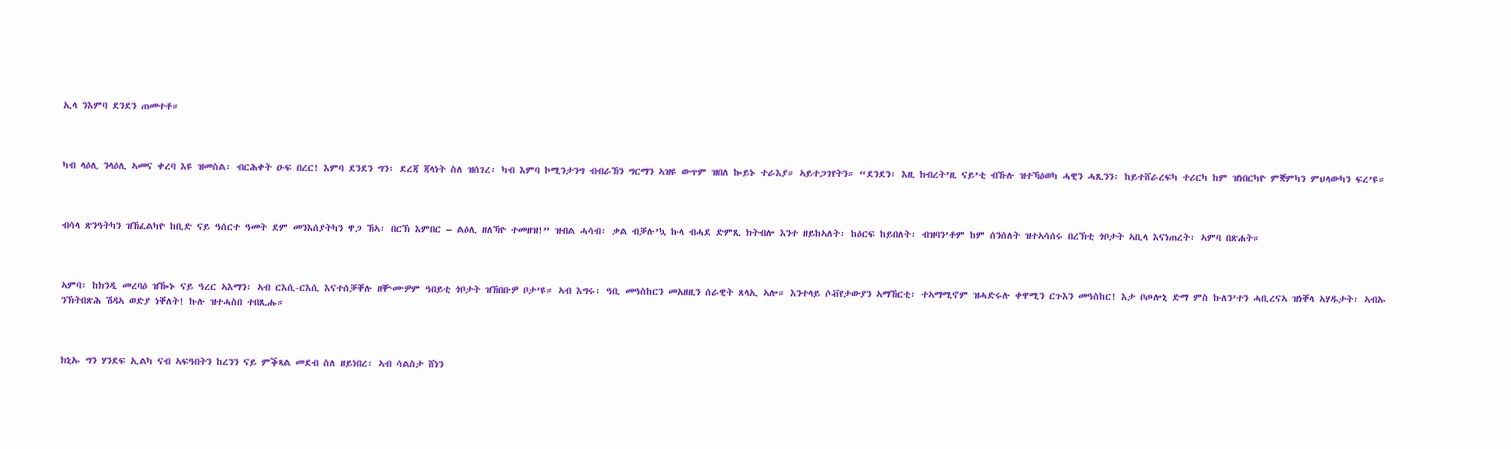ኢላ ንእምባ ደንደን ጠመተቶ።



ካብ ላዕሊ ንላዕሊ ኣመና ቀረባ እዩ ዝመስል፡ ብርሕቀት ዑፍ በረር! እምባ ደንደን ግን፡ ደረጃ ጃላነት ስለ ዝሰገረ፡ ካብ እምባ ኮሚንታንግ ብብራኸን ግርማን ኣዝዩ ውጥም ዝበለ ኰይኑ ተራእያ። ኣይተጋገየትን። “ደንደን፡ እዚ ክብረት’ዚ ናይ’ቲ ብኹሉ ዝተኻዕወካ ሓዊን ሓጺንን፡ ከይተሸራረፍካ ተሪርካ ከም ዝነበርካዮ ምቛምካን ምህላውካን ፍረ’ዩ።



ብሳላ ጽንዓትካን ዝኸፈልካዮ ከቢድ ናይ ዓሰርተ ዓመት ደም መንእሰያትካን ዋጋ ኸኣ፡ በርኽ እምበር – ልዕሊ ዘለኻዮ ተመዘዝ!” ዝብል ሓሳብ፡ ቃል ብቓሉ’ኳ ኩላ ብሓደ ድምጺ ክትብሎ እንተ ዘይከኣለት፡ ከዕርፍ ከይበለት፡ ብዝባን’ቶም ከም ሰንሰለት ዝተኣሳሰሩ በረኽቲ ጎቦታት ኣቢላ እናነጠረት፡ ኣምባ በጽሐት።



ኣምባ፡ ከክንዲ መረባዕ ዝዀኑ ናይ ዓረር ኣእማን፡ ኣብ ርእሲ-ርእሲ እናተሰቓቐሉ ዘቝሙዎም ዓበይቲ ጎቦታት ዝኸበቡዎ ቦታ’ዩ። ኣብ እግሩ፡ ዓቢ መዓስከርን መአዘዚን ሰራዊት ጸላኢ ኣሎ። እንተላይ ሶቭየታውያን ኣማኸርቲ፡ ተኣማሚኖም ዝሓድሩሉ ቀዋሚን ርጉእን መዓስከር! እታ ቦጦሎኒ ድማ ምስ ኩለን’ተን ሓቢረናኣ ዝነቐላ ኣሃዱታት፡ ኣብኡ ንኽትበጽሕ ሽዳኣ ወድያ ነቐለት! ኩሉ ዝተሓስበ ተበጺሑ።



ክኒኡ ግን ሃንደፍ ኢልካ ናብ ኣፍዓበትን ከረንን ናይ ምቕጻል መደብ ስለ ዘይነበረ፡ ኣብ ሳልስታ ሸነን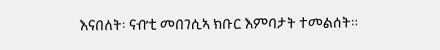እናበለት፡ ናብ’ቲ መበገሲኣ ክቡር እምባታት ተመልሰት።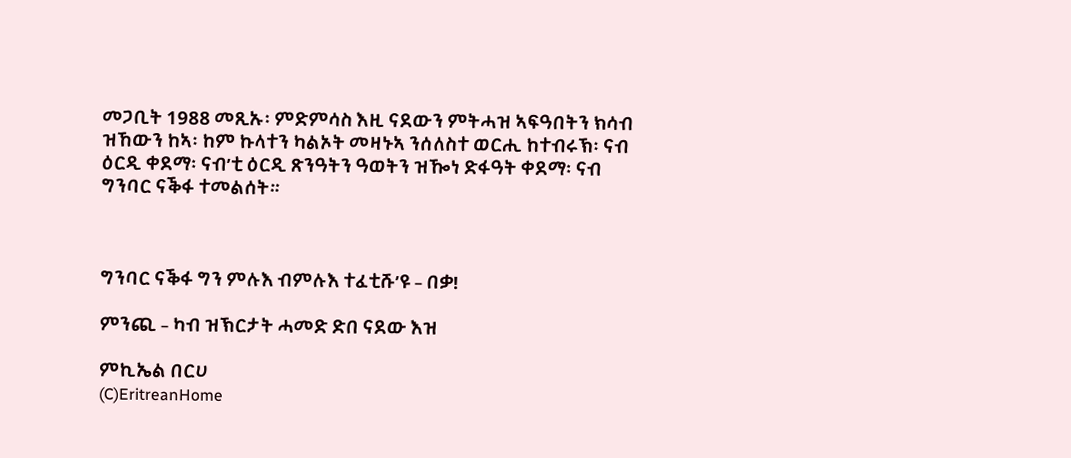መጋቢት 1988 መጺኡ፡ ምድምሳስ እዚ ናደውን ምትሓዝ ኣፍዓበትን ክሳብ ዝኸውን ከኣ፡ ከም ኩላተን ካልኦት መዛኑኣ ንሰለስተ ወርሒ ከተብሩኽ፡ ናብ ዕርዲ ቀደማ፡ ናብ’ቲ ዕርዲ ጽንዓትን ዓወትን ዝዀነ ድፋዓት ቀደማ፡ ናብ ግንባር ናቕፋ ተመልሰት።



ግንባር ናቕፋ ግን ምሉእ ብምሉእ ተፈቲሹ’ዩ – በቃ!

ምንጪ – ካብ ዝኽርታት ሓመድ ድበ ናደው እዝ

ምኪኤል በርሀ
(C)EritreanHome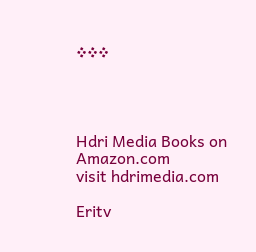፠፠፠




Hdri Media Books on Amazon.com
visit hdrimedia.com

Eritv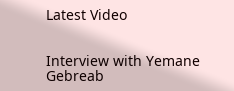Latest Video


Interview with Yemane Gebreab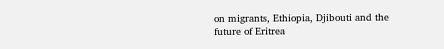on migrants, Ethiopia, Djibouti and the future of Eritrea